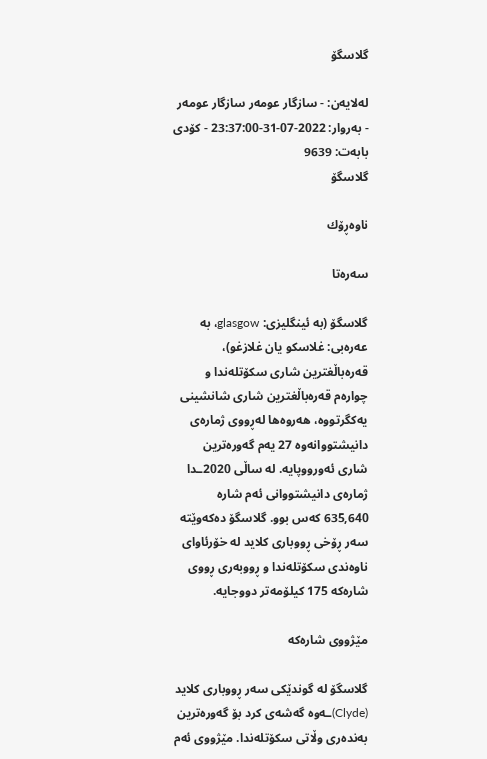گلاسگۆ

له‌لایه‌ن: - سازگار عومەر سازگار عومەر - به‌روار: 2022-07-31-23:37:00 - کۆدی بابەت: 9639
گلاسگۆ

ناوه‌ڕۆك

سەرەتا

گلاسگۆ (بە ئینگلیزی: glasgow، بە عەرەبی: غلاسكو یان غلازغو)، قەرەباڵغترین شاری سکۆتلەندا و چوارەم قەرەباڵغترین شاری شانشینی یەکگرتووە، هەروەها لەڕووی ژمارەی دانیشتووانەوە 27 یەم گەورەترین شاری ئەورووپایە. لە ساڵی 2020ـدا ژمارەی دانیشتووانی ئەم شارە 635,640 کەس بوو. گلاسگۆ دەکەوێتە سەر ڕۆخی ڕووباری کلاید لە خۆرئاوای ناوەندی سکۆتلەندا و ڕووبەری ڕووی شارەکە 175 کیلۆمەتر دووجایە.

مێژووی شارەکە

گلاسگۆ لە گوندێکی سەر ڕووباری کلاید (Clyde)ـەوە گەشەی کرد بۆ گەورەترین بەندەری وڵاتی سکۆتلەندا. مێژووی ئەم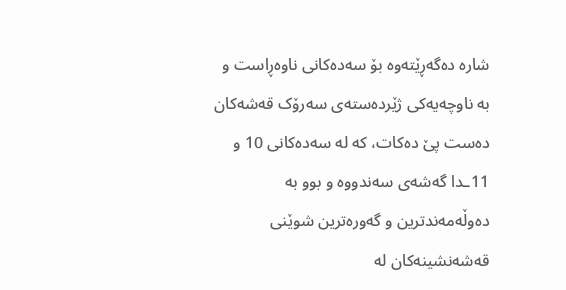شارە دەگەڕێتەوە بۆ سەدەکانی ناوەڕاست و بە ناوچەیەکی ژێردەستەی سەرۆک قەشەکان دەست پێ دەکات، کە لە سەدەکانی 10 و 11ـدا گەشەی سەندووە و بوو بە دەوڵەمەندترین و گەورەترین شوێنی قەشەنشینەکان لە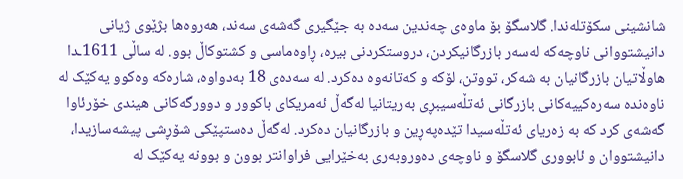شانشینی سکۆتلەندا. گلاسگۆ بۆ ماوەی چەندین سەدە بە جێگیری گەشەی سەند، هەروەها بژێوی ژیانی دانیشتووانی ناوچەکە لەسەر بازرگانیکردن، دروستکردنی بیرە، ڕاوەماسی و کشتوکاڵ بوو. لە ساڵی 1611ـدا هاوڵاتیان بازرگانیان بە شەکر، تووتن، لۆکە و کەتانەوە دەکرد. لە سەدەی 18 بەدواوە، شارەکە‌ وەکوو یەکێک لە ناوەندە سەرەکییەکانی بازرگانی ئەتڵەسیبڕی بەریتانیا لەگەڵ ئەمریکای باکوور و دوورگەکانی هیندی خۆرئاوا گەشەی کرد کە بە زەریای ئەتڵەسیدا تێدەپەڕین و بازرگانیان دەکرد. لەگەڵ دەستپێکی شۆڕشی پیشەسازیدا، دانیشتووان و ئابووری گلاسگۆ و ناوچەی دەوروبەری بەخێرایی فراوانتر بوون و بوونە یەکێک لە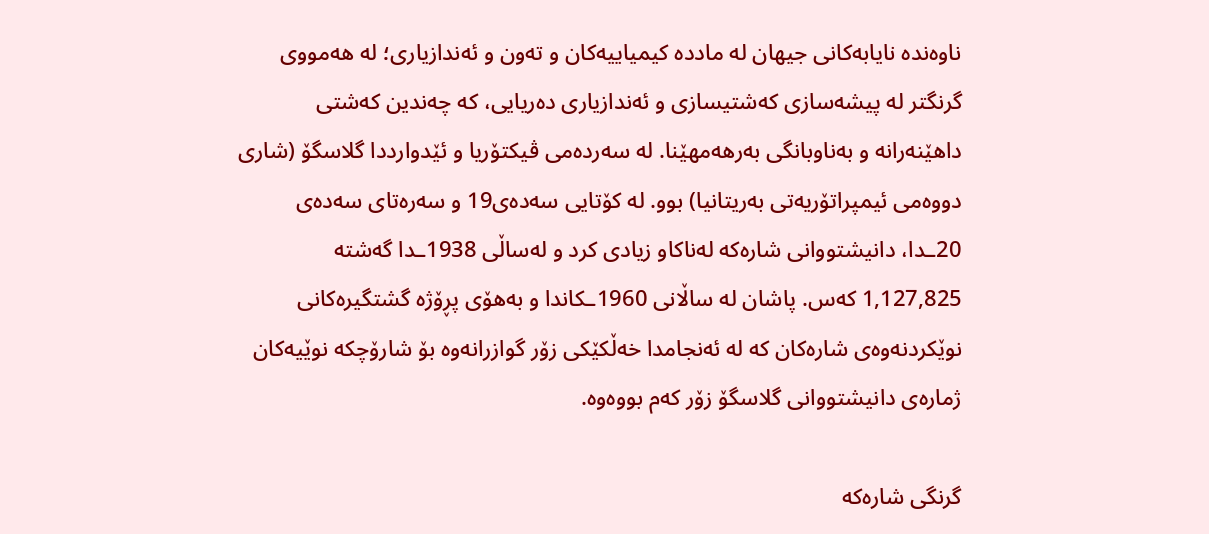ناوەندە نایابەکانی‌ جیهان لە ماددە کیمیاییەکان و تەون و ئەندازیاری؛ لە هەمووی گرنگتر لە پیشەسازی کەشتیسازی و ئەندازیاری دەریایی، کە چەندین کەشتی داهێنەرانە و بەناوبانگی بەرهەمهێنا. لە سەردەمی ڤیکتۆریا و ئێدوارددا گلاسگۆ (شاری دووەمی ئیمپراتۆریەتی بەریتانیا) بوو. لە کۆتایی سەدەی19 و سەرەتای سەدەی 20ـدا، دانیشتووانی شارەکە لەناکاو زیادی کرد و لەساڵی 1938ـدا گەشتە 1,127,825 کەس. پاشان لە ساڵانی 1960ـکاندا و بەهۆی پڕۆژە گشتگیرەکانی نوێکردنەوەی شارەکان کە لە ئەنجامدا خەڵکێکی زۆر گوازرانەوە بۆ شارۆچکە نوێیەکان ژمارەی دانیشتووانی گلاسگۆ زۆر کەم بووەوە.

گرنگی شارەکە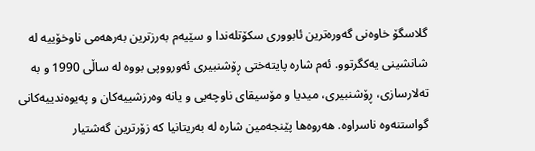گلاسگۆ خاوەنی گەورەترین ئابووری سکۆتلەندا و سێیەم بەرزترین بەرهەمی ناوخۆییە لە شانشینی یەکگرتوو. ئەم شارە پایتەختی ڕۆشنبیری ئەورووپی بووە لە ساڵی 1990 و بە تەلارسازی، ڕۆشنبیری، میدیا و مۆسیقای ناوچەیی و یانە وەرزشییەکان و پەیوەندییەکانی گواستنەوە ناسراوە. هەروەها پێنجەمین شارە لە بەریتانیا کە زۆرترین گەشتیار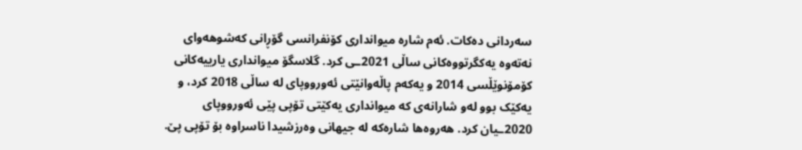سەردانی دەکات. ئەم شارە میوانداری کۆنفرانسی گۆڕانی کەشوهەوای نەتەوە یەکگرتووەکانی ساڵی 2021ـی کرد. گلاسگۆ میوانداری یارییەکانی کۆمۆنوێڵسی 2014 و یەکەم پاڵەوانێتی ئەورووپای لە ساڵی 2018 کرد، و یەکێک بوو لەو شارانەی کە میوانداری یەکێتی تۆپی پێی ئەورووپای 2020ـیان کرد. هەروەها شارەکە لە جیهانی وەرزشیدا ناسراوە بۆ تۆپی پێ.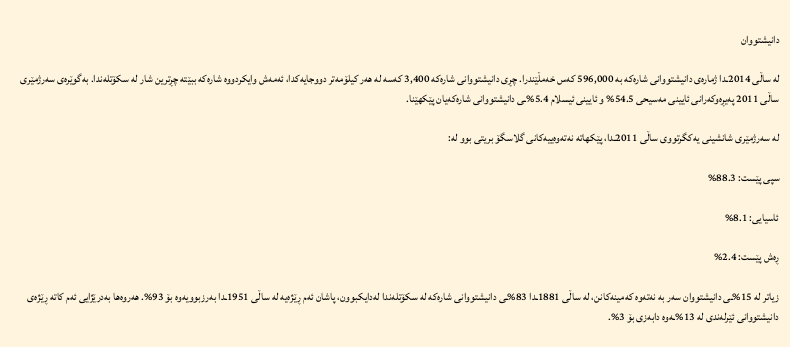دانیشتووان

لە ساڵی 2014ـدا ژمارەی دانیشتووانی شارەکە بە 596,000 کەس خەمڵێندرا. چڕی دانیشتووانی شارەکە 3,400 کەسە لە هەر کیلۆمەتر دووجایەکدا، ئەمەش وایکردووە شارەکە ببێتە چڕترین شار لە سکۆتلەندا. بەگوێرەی سەرژمێری ساڵی 2011 پەیڕەوکەرانی ئایینی مەسیحی 54.5% و ئایینی ئیسلام 5.4%ـی دانیشتووانی شارەکەیان پێکهێنا.

لە سەرژمێری شانشینی یەکگرتووی ساڵی 2011ـدا، پێکهاتە نەتەوەییەکانی گلاسگۆ بریتی بوو لە:

سپی پێست: 88.3%

ئاسیایی: 8.1%

ڕەش پێست: 2.4%

زیاتر لە 15%ـی دانیشتووان سەر بە نەتەوە کەمینەکانن، لە ساڵی 1881ـدا 83%ـی دانیشتووانی شارەکە لە سکۆتلەندا لەدایکبوون، پاشان ئەم ڕێژەیە لە ساڵی 1951ـدا بەرزبوویەوە بۆ 93%. هەروەها بەدرێژایی ئەم کاتە ڕێژەی دانیشتووانی ئێرلەندی لە 13%ـەوە دابەزی بۆ 3%.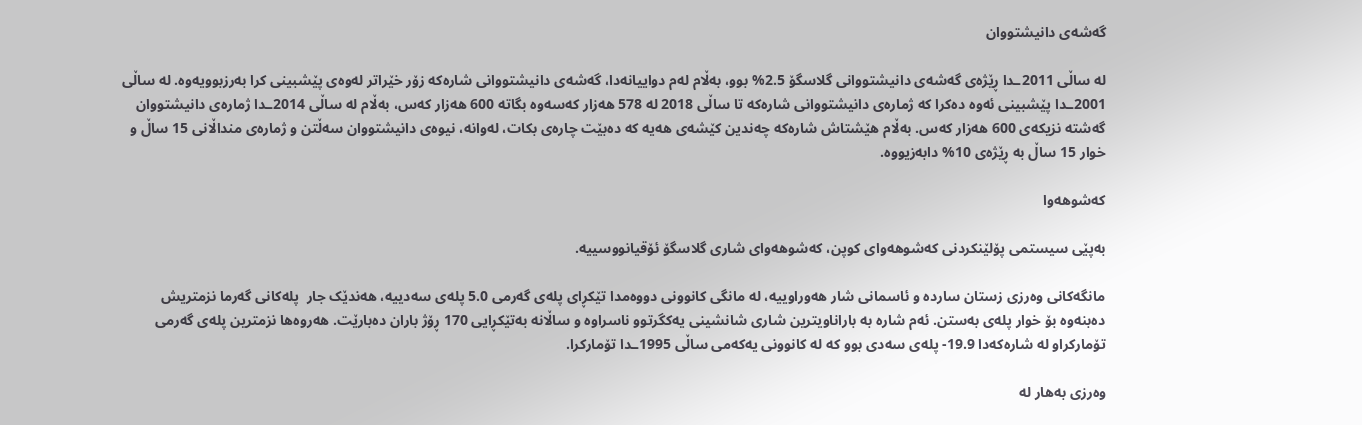گەشەی دانیشتووان

لە ساڵی 2011ـدا ڕێژەی گەشەی دانیشتووانی گلاسگۆ 2.5% بوو، بەڵام لەم دواییانەدا، گەشەی دانیشتووانی شارەکە زۆر خێراتر لەوەی پێشبینی کرا بەرزبوویەوە. لە ساڵی 2001ـدا پێشبینی ئەوە دەکرا کە ژمارەی دانیشتووانی شارەکە تا ساڵی 2018 لە 578 هەزار کەسەوە بگاتە 600 هەزار کەس، بەڵام لە ساڵی 2014ـدا ژمارەی دانیشتووان گەشتە نزیکەی 600 هەزار کەس. بەڵام هێشتاش شارەکە چەندین کێشەی هەیە کە دەبێت چارەی بکات، لەوانه، نیوەی دانیشتووان سەڵتن و ژمارەی منداڵانی 15 ساڵ و خوار 15 ساڵ بە ڕێژەی 10% دابەزیووە.

کەشوهەوا

بەپێی سیستمی پۆلێنکردنی کەشوهەوای کوپن، کەشوهەوای شاری گلاسگۆ ئۆقیانووسییە.

مانگەکانی وەرزی زستان ساردە و ئاسمانی شار هەوراوییە، لە مانگی کانوونی دووەمدا تێکڕای پلەی گەرمی 5.0 پلەی سەدییە، هەندێک جار  پلەکانی گەرما نزمتریش دەبنەوە بۆ خوار پلەی بەستن. ئەم شارە بە باراناویترین شاری شانشینی یەکگرتوو ناسراوە و ساڵانە بەتێکڕایی 170 ڕۆژ باران دەبارێت. هەروەها نزمترین پلەی گەرمی تۆمارکراو لە شارەکەدا 19.9- پلەی سەدی بوو کە لە کانوونی یەکەمی ساڵی 1995ـدا تۆمارکرا.

وەرزی بەهار لە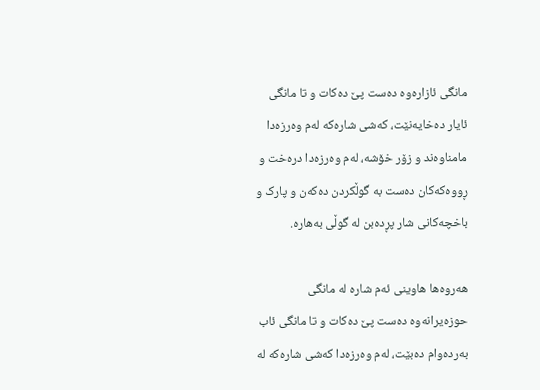مانگی ئازارەوە دەست پێ دەکات و تا مانگی ئایار دەخایەنێت، کەشی شارەکە لەم وەرزەدا مامناوەند و زۆر خۆشە، لەم وەرزەدا درەخت و ڕووەکەکان دەست بە گوڵکردن دەکەن و پارک و باخچەکانی شار پڕدەبن لە گوڵی بەهارە.

هەروەها هاوینی ئەم شارە لە مانگی حوزەیرانەوە دەست پێ دەکات و تا مانگی ئاب بەردەوام دەبێت، لەم وەرزەدا کەشی شارەکە لە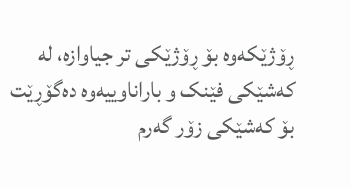ڕۆژێکەوە بۆ ڕۆژێکی تر جیاوازە، لە کەشێکی فێنک و باراناوییەوە دەگۆڕێت بۆ کەشێکی زۆر گەرم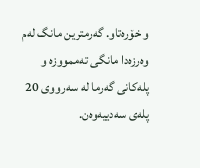و خۆرەتاو. گەرمترین مانگ لەم وەرزەدا مانگی تەممووزە و پلەکانی گەرما لە سەرووی 20 پلەی سەدییەوەن.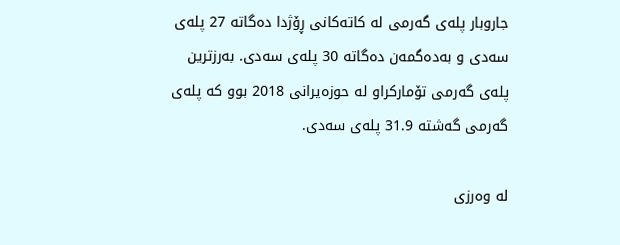جاروبار پلەی گەرمی لە کاتەکانی ڕۆژدا دەگاتە 27 پلەی سەدی و بەدەگمەن دەگاتە 30 پلەی سەدی. بەرزترین پلەی گەرمی تۆمارکراو لە حوزەیرانی 2018 بوو کە پلەی گەرمی گەشتە 31.9 پلەی سەدی.

لە وەرزی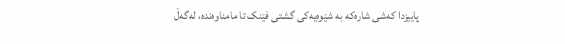پاییزدا کەشی شارەکە بە شێوەیەکی گشتی فێنک تا مامناوەندە، لەگەڵ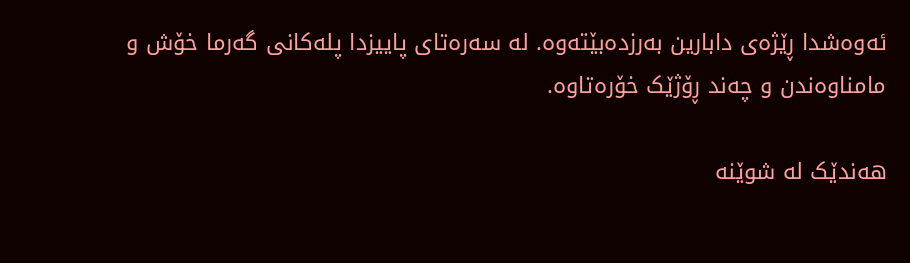ئەوەشدا ڕێژەی دابارین بەرزدەبێتەوە. لە سەرەتای پاییزدا پلەکانی گەرما خۆش و مامناوەندن و چەند ڕۆژێک خۆرەتاوە.

هەندێک لە شوێنە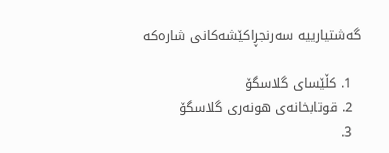گەشتیارییە سەرنجڕاکێشەکانی شارەکە

  1. کڵێسای گلاسگۆ
  2. قوتابخانەی هونەری گلاسگۆ
  3.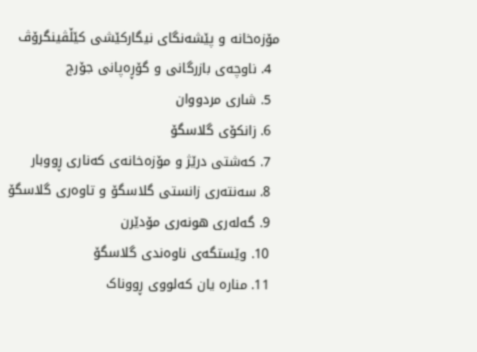مۆزەخانە و پێشەنگای نیگارکێشی كێڵڤينگرۆڤ
  4. ناوچەی بازرگانی و گۆڕەپانی جۆرج
  5. شاری مردووان
  6. زانکۆی گلاسگۆ
  7. کەشتی درێژ و مۆزەخانەی کەناری ڕووبار
  8. سەنتەری زانستی گلاسگۆ و تاوەری گلاسگۆ
  9. گەلەری هونەری مۆدێرن
  10. وێستگەی ناوەندی گلاسگۆ
  11. منارە یان کەلووی ڕووناک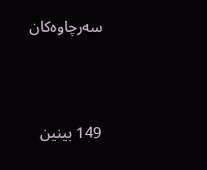سەرچاوەکان



149 بینین